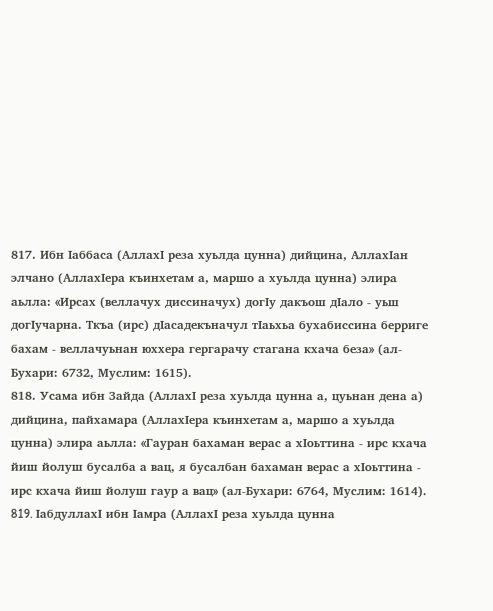817. Ибн Iаббаса (АллахI реза хуьлда цунна) дийцина, АллахIан элчано (АллахIера къинхетам а, маршо а хуьлда цунна) элира аьлла: «Ирсах (веллачух диссиначух) догIу дакъош дIало - уьш догIучарна. Ткъа (ирс) дIасадекъначул тIаьхьа бухабиссина берриге бахам - веллачуьнан юххера гергарачу стагана кхача беза» (ал-Бухари: 6732, Муслим: 1615).
818. Усама ибн Зайда (АллахI реза хуьлда цунна а, цуьнан дена а) дийцина, пайхамара (АллахIера къинхетам а, маршо а хуьлда цунна) элира аьлла: «Гауран бахаман верас а хIоьттина - ирс кхача йиш йолуш бусалба а вац, я бусалбан бахаман верас а хIоьттина - ирс кхача йиш йолуш гаур а вац» (ал-Бухари: 6764, Муслим: 1614).
819. IабдуллахI ибн Iамра (АллахI реза хуьлда цунна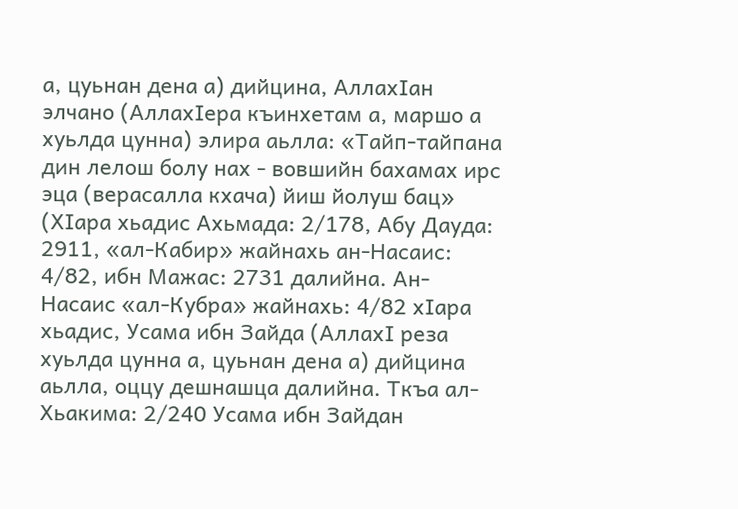а, цуьнан дена а) дийцина, АллахIан элчано (АллахIера къинхетам а, маршо а хуьлда цунна) элира аьлла: «Тайп-тайпана дин лелош болу нах - вовшийн бахамах ирс эца (верасалла кхача) йиш йолуш бац» (ХIара хьадис Ахьмада: 2/178, Абу Дауда: 2911, «ал-Кабир» жайнахь ан-Насаис: 4/82, ибн Мажас: 2731 далийна. Ан-Насаис «ал-Кубра» жайнахь: 4/82 хIара хьадис, Усама ибн Зайда (АллахI реза хуьлда цунна а, цуьнан дена а) дийцина аьлла, оццу дешнашца далийна. Ткъа ал-Хьакима: 2/240 Усама ибн Зайдан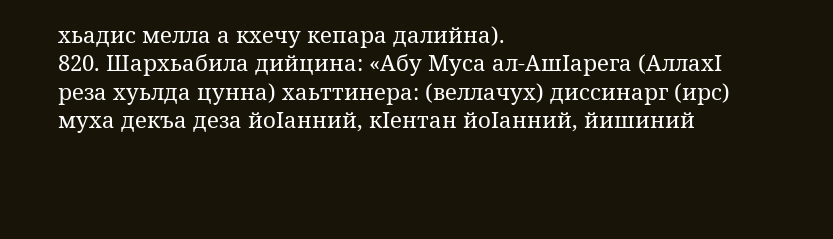хьадис мелла а кхечу кепара далийна).
820. Шархьабила дийцина: «Абу Муса ал-АшIарега (АллахI реза хуьлда цунна) хаьттинера: (веллачух) диссинарг (ирс) муха декъа деза йоIанний, кIентан йоIанний, йишиний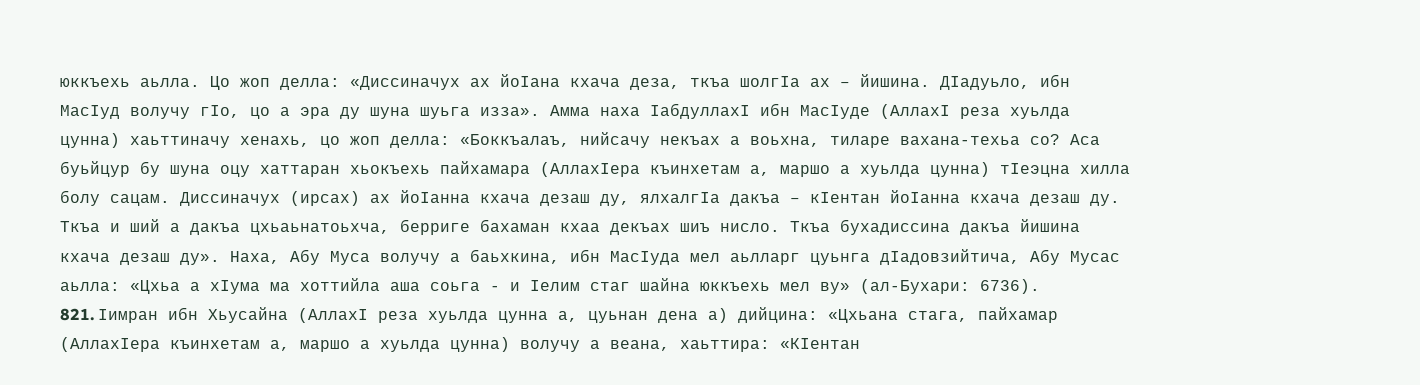юккъехь аьлла. Цо жоп делла: «Диссиначух ах йоIана кхача деза, ткъа шолгIа ах – йишина. ДIадуьло, ибн МасIуд волучу гIо, цо а эра ду шуна шуьга изза». Амма наха IабдуллахI ибн МасIуде (АллахI реза хуьлда цунна) хаьттиначу хенахь, цо жоп делла: «Боккъалаъ, нийсачу некъах а воьхна, тиларе вахана-техьа со? Аса буьйцур бу шуна оцу хаттаран хьокъехь пайхамара (АллахIера къинхетам а, маршо а хуьлда цунна) тIеэцна хилла болу сацам. Диссиначух (ирсах) ах йоIанна кхача дезаш ду, ялхалгIа дакъа – кIентан йоIанна кхача дезаш ду. Ткъа и ший а дакъа цхьаьнатоьхча, берриге бахаман кхаа декъах шиъ нисло. Ткъа бухадиссина дакъа йишина кхача дезаш ду». Наха, Абу Муса волучу а баьхкина, ибн МасIуда мел аьлларг цуьнга дIадовзийтича, Абу Мусас аьлла: «Цхьа а хIума ма хоттийла аша соьга - и Iелим стаг шайна юккъехь мел ву» (ал-Бухари: 6736).
821. Iимран ибн Хьусайна (АллахI реза хуьлда цунна а, цуьнан дена а) дийцина: «Цхьана стага, пайхамар (АллахIера къинхетам а, маршо а хуьлда цунна) волучу а веана, хаьттира: «КIентан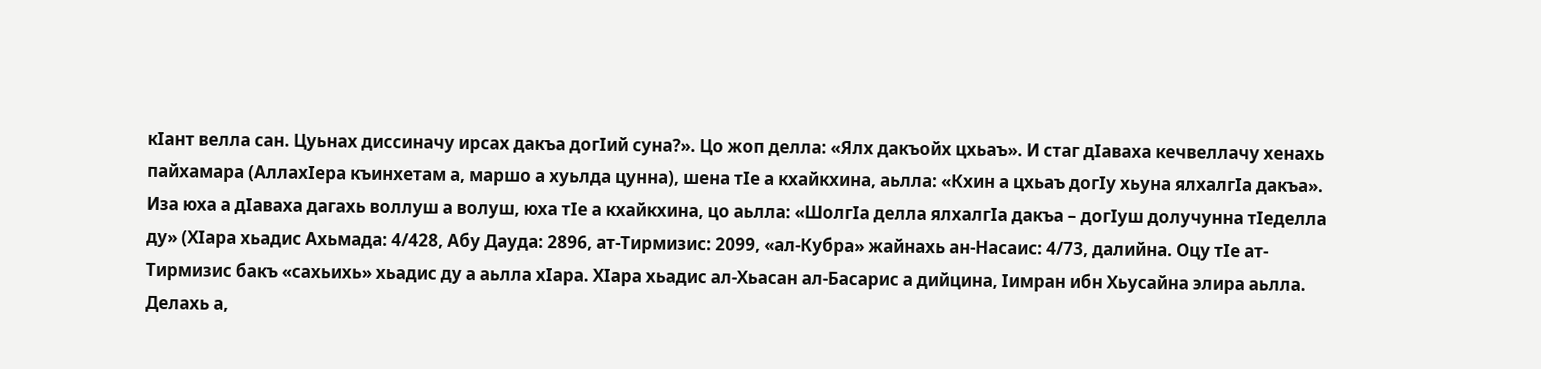кIант велла сан. Цуьнах диссиначу ирсах дакъа догIий суна?». Цо жоп делла: «Ялх дакъойх цхьаъ». И стаг дIаваха кечвеллачу хенахь пайхамара (АллахIера къинхетам а, маршо а хуьлда цунна), шена тIе а кхайкхина, аьлла: «Кхин а цхьаъ догIу хьуна ялхалгIа дакъа». Иза юха а дIаваха дагахь воллуш а волуш, юха тIе а кхайкхина, цо аьлла: «ШолгIа делла ялхалгIа дакъа – догIуш долучунна тIеделла ду» (ХIара хьадис Ахьмада: 4/428, Абу Дауда: 2896, ат-Тирмизис: 2099, «ал-Кубра» жайнахь ан-Насаис: 4/73, далийна. Оцу тIе ат-Тирмизис бакъ «сахьихь» хьадис ду а аьлла хIара. ХIара хьадис ал-Хьасан ал-Басарис а дийцина, Iимран ибн Хьусайна элира аьлла. Делахь а,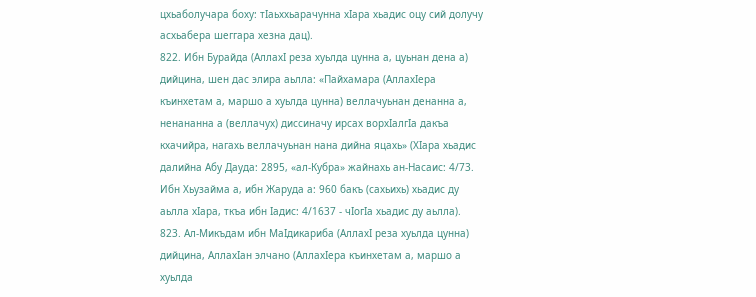цхьаболучара боху: тIаьххьарачунна хIара хьадис оцу сий долучу асхьабера шеггара хезна дац).
822. Ибн Бурайда (АллахI реза хуьлда цунна а, цуьнан дена а) дийцина, шен дас элира аьлла: «Пайхамара (АллахIера къинхетам а, маршо а хуьлда цунна) веллачуьнан денанна а, ненананна а (веллачух) диссиначу ирсах ворхIалгIа дакъа кхачийра, нагахь веллачуьнан нана дийна яцахь» (ХIара хьадис далийна Абу Дауда: 2895, «ал-Кубра» жайнахь ан-Насаис: 4/73. Ибн Хьузайма а, ибн Жаруда а: 960 бакъ (сахьихь) хьадис ду аьлла хIара, ткъа ибн Iадис: 4/1637 - чIогIа хьадис ду аьлла).
823. Ал-Микъдам ибн МаIдикариба (АллахI реза хуьлда цунна) дийцина, АллахIан элчано (АллахIера къинхетам а, маршо а хуьлда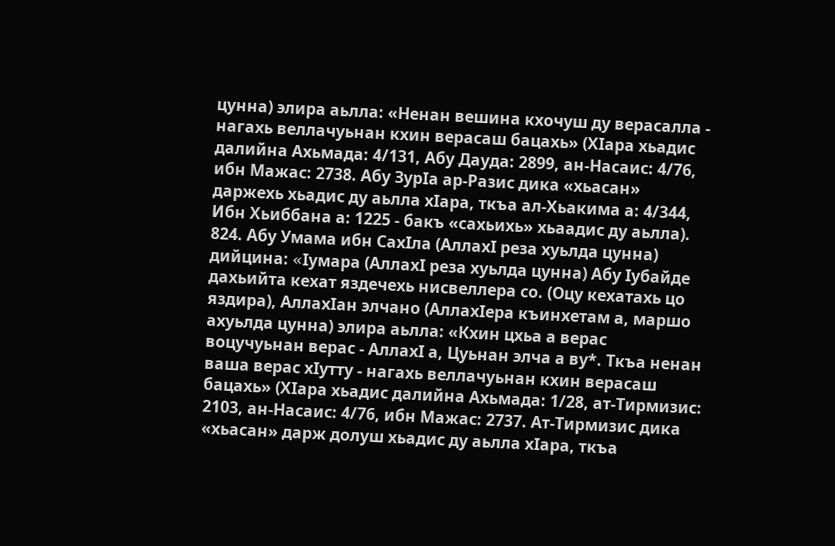цунна) элира аьлла: «Ненан вешина кхочуш ду верасалла - нагахь веллачуьнан кхин верасаш бацахь» (ХIара хьадис далийна Ахьмада: 4/131, Абу Дауда: 2899, ан-Насаис: 4/76, ибн Мажас: 2738. Абу ЗурIа ар-Разис дика «хьасан» даржехь хьадис ду аьлла хIара, ткъа ал-Хьакима а: 4/344, Ибн Хьиббана а: 1225 - бакъ «сахьихь» хьаадис ду аьлла).
824. Абу Умама ибн СахIла (АллахI реза хуьлда цунна) дийцина: «Iумара (АллахI реза хуьлда цунна) Абу Iубайде дахьийта кехат яздечехь нисвеллера со. (Оцу кехатахь цо яздира), АллахIан элчано (АллахIера къинхетам а, маршо ахуьлда цунна) элира аьлла: «Кхин цхьа а верас воцучуьнан верас - АллахI а, Цуьнан элча а ву*. Ткъа ненан ваша верас хIутту - нагахь веллачуьнан кхин верасаш бацахь» (ХIара хьадис далийна Ахьмада: 1/28, ат-Тирмизис: 2103, ан-Насаис: 4/76, ибн Мажас: 2737. Ат-Тирмизис дика «хьасан» дарж долуш хьадис ду аьлла хIара, ткъа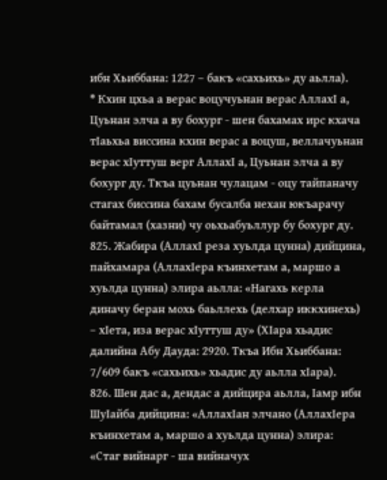ибн Хьиббана: 1227 – бакъ «сахьихь» ду аьлла).
* Кхин цхьа а верас воцучуьнан верас АллахI а, Цуьнан элча а ву бохург - шен бахамах ирс кхача тIаьхьа виссина кхин верас а воцуш, веллачуьнан верас хIуттуш верг АллахI а, Цуьнан элча а ву бохург ду. Ткъа цуьнан чулацам - оцу тайпаначу стагах биссина бахам бусалба нехан юкъарачу байтамал (хазни) чу оьхьабуьллур бу бохург ду.
825. Жабира (АллахI реза хуьлда цунна) дийцина, пайхамара (АллахIера къинхетам а, маршо а хуьлда цунна) элира аьлла: «Нагахь керла диначу беран мохь баьллехь (делхар иккхинехь) – хIета, иза верас хIуттуш ду» (ХIара хьадис далийна Абу Дауда: 2920. Ткъа Ибн Хьиббана: 7/609 бакъ «сахьихь» хьадис ду аьлла хIара).
826. Шен дас а, дендас а дийцира аьлла, Iамр ибн ШуIайба дийцина: «АллахIан элчано (АллахIера къинхетам а, маршо а хуьлда цунна) элира: «Стаг вийнарг - ша вийначух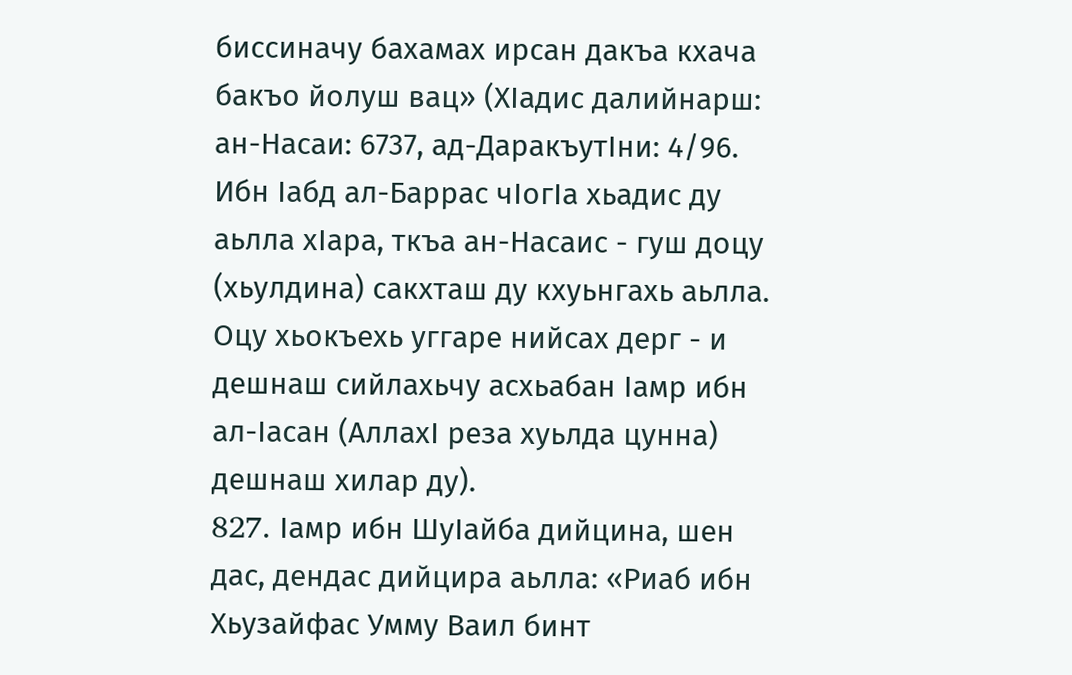биссиначу бахамах ирсан дакъа кхача бакъо йолуш вац» (ХIадис далийнарш: ан-Насаи: 6737, ад-ДаракъутIни: 4/96. Ибн Iабд ал-Баррас чIогIа хьадис ду аьлла хIара, ткъа ан-Насаис - гуш доцу (хьулдина) сакхташ ду кхуьнгахь аьлла. Оцу хьокъехь уггаре нийсах дерг - и дешнаш сийлахьчу асхьабан Iамр ибн ал-Iасан (АллахI реза хуьлда цунна) дешнаш хилар ду).
827. Iамр ибн ШуIайба дийцина, шен дас, дендас дийцира аьлла: «Риаб ибн Хьузайфас Умму Ваил бинт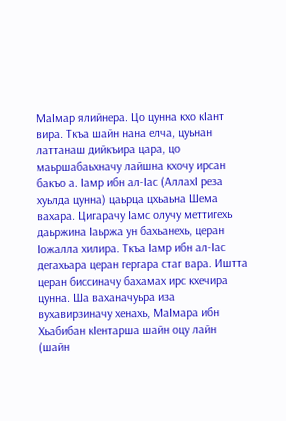МаIмар ялийнера. Цо цунна кхо кIант вира. Ткъа шайн нана елча, цуьнан латтанаш дийкъира цара, цо маьршабаьхначу лайшна кхочу ирсан бакъо а. Iамр ибн ал-Iас (АллахI реза хуьлда цунна) цаьрца цхьаьна Шема вахара. Цигарачу Iамс олучу меттигехь даьржина Iаьржа ун бахьанехь, церан Iожалла хилира. Ткъа Iамр ибн ал-Iас дегахьара церан гергара стаг вара. Иштта церан биссиначу бахамах ирс кхечира цунна. Ша ваханачуьра иза вухавирзиначу хенахь, МаIмара ибн Хьабибан кIентарша шайн оцу лайн (шайн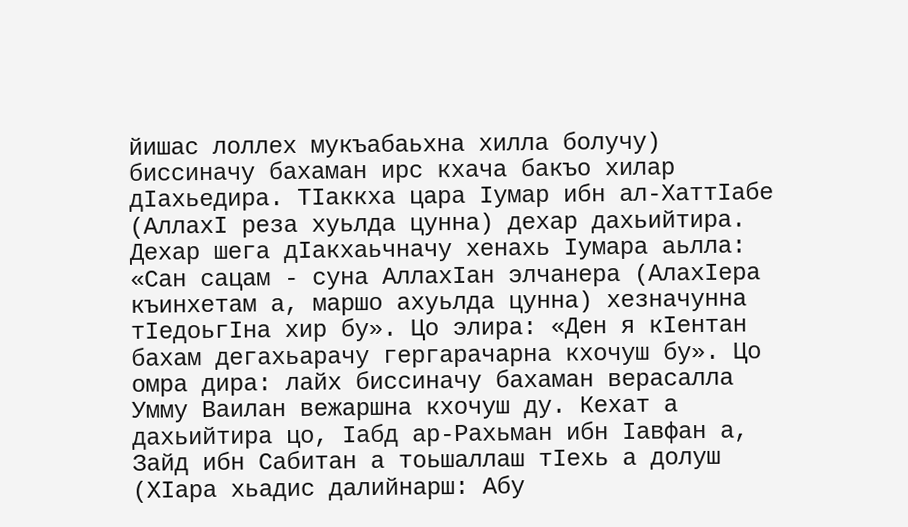йишас лоллех мукъабаьхна хилла болучу) биссиначу бахаман ирс кхача бакъо хилар дIахьедира. ТIаккха цара Iумар ибн ал-ХаттIабе (АллахI реза хуьлда цунна) дехар дахьийтира. Дехар шега дIакхаьчначу хенахь Iумара аьлла: «Сан сацам - суна АллахIан элчанера (АлахIера къинхетам а, маршо ахуьлда цунна) хезначунна тIедоьгIна хир бу». Цо элира: «Ден я кIентан бахам дегахьарачу гергарачарна кхочуш бу». Цо омра дира: лайх биссиначу бахаман верасалла Умму Ваилан вежаршна кхочуш ду. Кехат а дахьийтира цо, Iабд ар-Рахьман ибн Iавфан а, Зайд ибн Сабитан а тоьшаллаш тIехь а долуш (ХIара хьадис далийнарш: Абу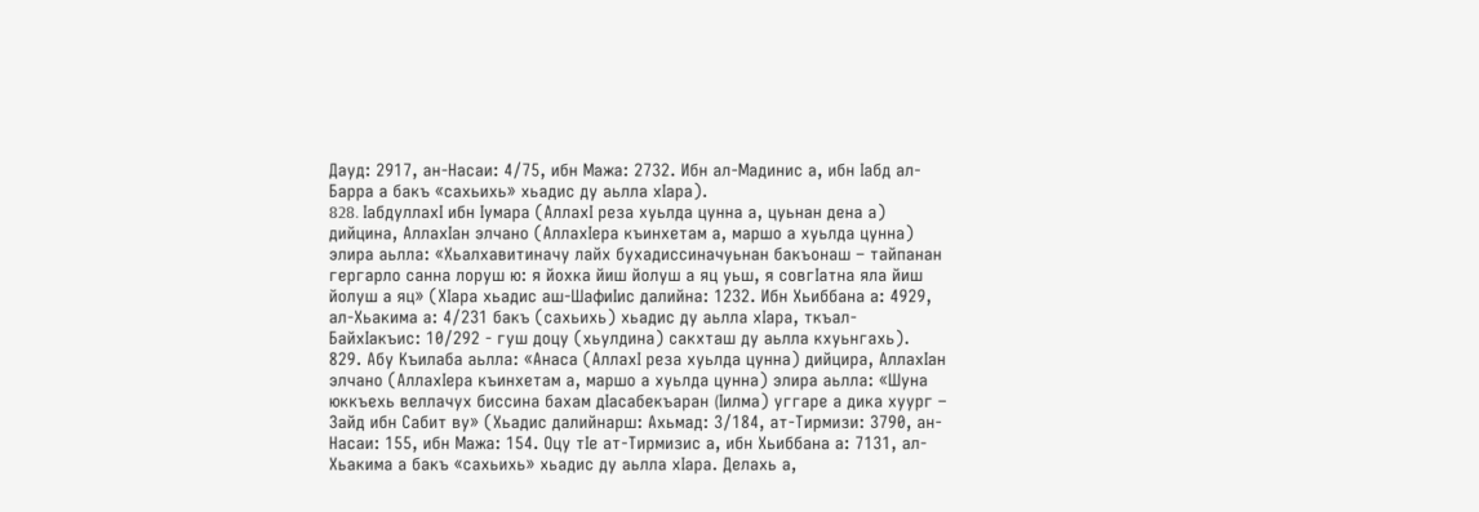Дауд: 2917, ан-Насаи: 4/75, ибн Мажа: 2732. Ибн ал-Мадинис а, ибн Iабд ал-Барра а бакъ «сахьихь» хьадис ду аьлла хIара).
828. IабдуллахI ибн Iумара (АллахI реза хуьлда цунна а, цуьнан дена а) дийцина, АллахIан элчано (АллахIера къинхетам а, маршо а хуьлда цунна) элира аьлла: «Хьалхавитиначу лайх бухадиссиначуьнан бакъонаш – тайпанан гергарло санна лоруш ю: я йохка йиш йолуш а яц уьш, я совгIатна яла йиш йолуш а яц» (ХIара хьадис аш-ШафиIис далийна: 1232. Ибн Хьиббана а: 4929, ал-Хьакима а: 4/231 бакъ (сахьихь) хьадис ду аьлла хIара, ткъал-БайхIакъис: 10/292 - гуш доцу (хьулдина) сакхташ ду аьлла кхуьнгахь).
829. Абу Къилаба аьлла: «Анаса (АллахI реза хуьлда цунна) дийцира, АллахIан элчано (АллахIера къинхетам а, маршо а хуьлда цунна) элира аьлла: «Шуна юккъехь веллачух биссина бахам дIасабекъаран (Iилма) уггаре а дика хуург – Зайд ибн Сабит ву» (Хьадис далийнарш: Ахьмад: 3/184, ат-Тирмизи: 3790, ан-Насаи: 155, ибн Мажа: 154. Оцу тIе ат-Тирмизис а, ибн Хьиббана а: 7131, ал-Хьакима а бакъ «сахьихь» хьадис ду аьлла хIара. Делахь а,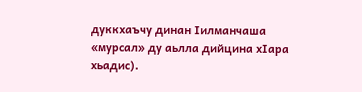дуккхаъчу динан Iилманчаша «мурсал» ду аьлла дийцина хIара хьадис).